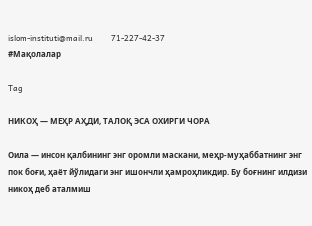islom-instituti@mail.ru         71-227-42-37
#Мақолалар

Tag

НИКОҲ — МЕҲР АҲДИ, ТАЛОҚ ЭСА ОХИРГИ ЧОРА

Оила — инсон қалбининг энг оромли маскани, меҳр-муҳаббатнинг энг пок боғи, ҳаёт йўлидаги энг ишончли ҳамроҳликдир. Бу боғнинг илдизи никоҳ деб аталмиш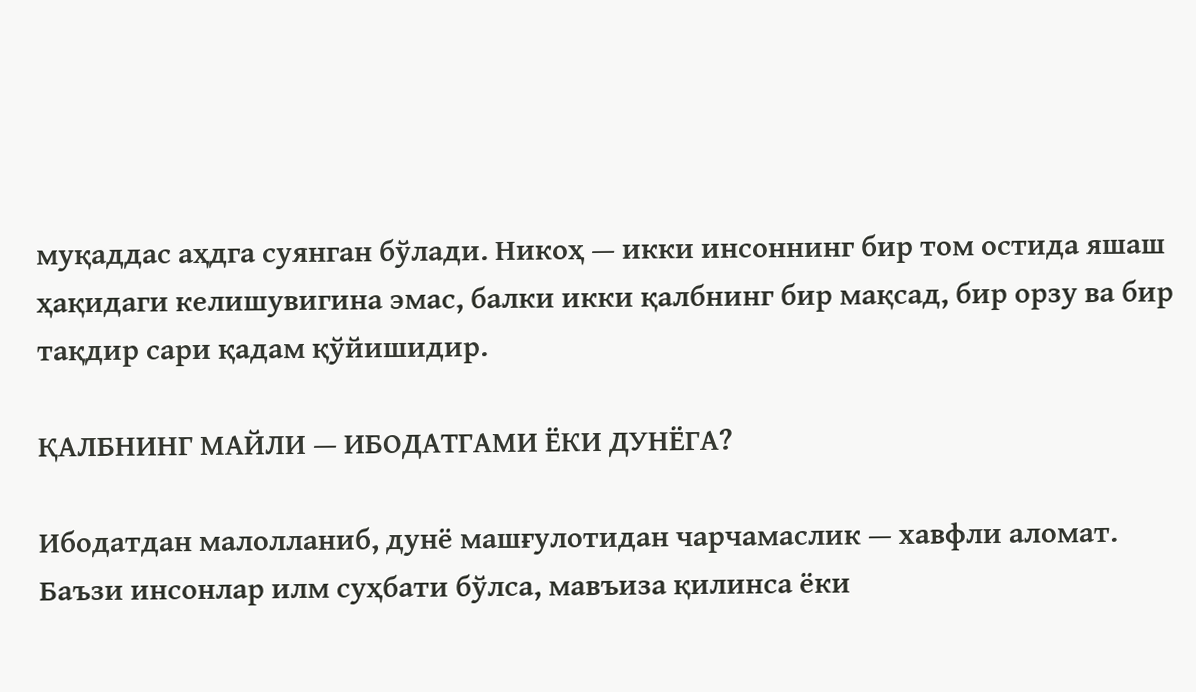муқаддас аҳдга суянган бўлади. Никоҳ — икки инсоннинг бир том остида яшаш ҳақидаги келишувигина эмас, балки икки қалбнинг бир мақсад, бир орзу ва бир тақдир сари қадам қўйишидир.

ҚАЛБНИНГ МАЙЛИ — ИБОДАТГАМИ ЁКИ ДУНЁГА?

Ибодатдан малолланиб, дунё машғулотидан чарчамаслик — хавфли аломат.  Баъзи инсонлар илм суҳбати бўлса, мавъиза қилинса ёки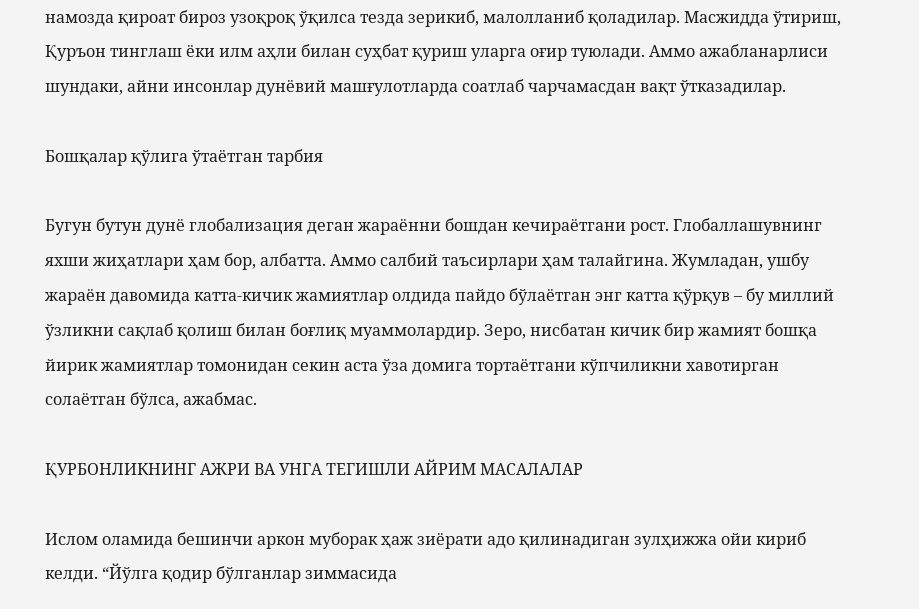намозда қироат бироз узоқроқ ўқилса тезда зерикиб, малолланиб қоладилар. Масжидда ўтириш, Қуръон тинглаш ёки илм аҳли билан суҳбат қуриш уларга оғир туюлади. Аммо ажабланарлиси шундаки, айни инсонлар дунёвий машғулотларда соатлаб чарчамасдан вақт ўтказадилар.

Бошқалар қўлига ўтаётган тарбия

Бугун бутун дунё глобализация деган жараённи бошдан кечираётгани рост. Глобаллашувнинг яхши жиҳатлари ҳам бор, албатта. Аммо салбий таъсирлари ҳам талайгина. Жумладан, ушбу жараён давомида катта-кичик жамиятлар олдида пайдо бўлаётган энг катта қўрқув – бу миллий ўзликни сақлаб қолиш билан боғлиқ муаммолардир. Зеро, нисбатан кичик бир жамият бошқа йирик жамиятлар томонидан секин аста ўза домига тортаётгани кўпчиликни хавотирган солаётган бўлса, ажабмас.

ҚУРБОНЛИКНИНГ АЖРИ ВА УНГА ТЕГИШЛИ АЙРИМ МАСАЛАЛАР

Ислом оламида бешинчи аркон муборак ҳаж зиёрати адо қилинадиган зулҳижжа ойи кириб келди. “Йўлга қодир бўлганлар зиммасида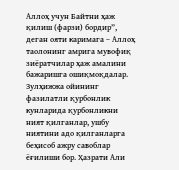Аллоҳ учун Байтни ҳаж қилиш (фарзи) бордир”, деган ояти каримага – Аллоҳ таолонинг амрига мувофиқ зиёратчилар ҳаж амалини бажаришга ошиқмоқдалар. Зулҳижжа ойининг фазилатли қурбонлик кунларида қурбонликни ният қилганлар, ушбу ниятини адо қилганларга беҳисоб ажру савоблар ёғилиши бор. Ҳазрати Али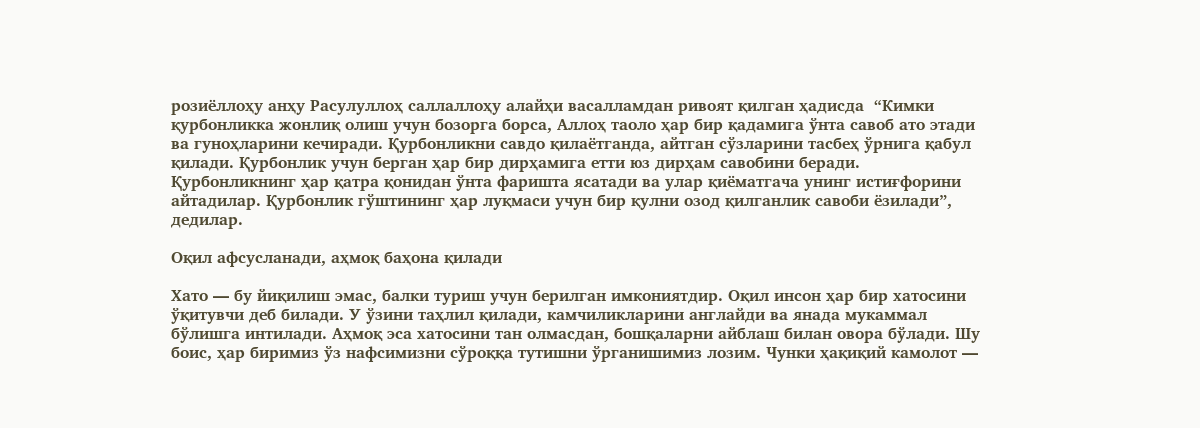розиёллоҳу анҳу Расулуллоҳ саллаллоҳу алайҳи васалламдан ривоят қилган ҳадисда  “Кимки қурбонликка жонлиқ олиш учун бозорга борса, Аллоҳ таоло ҳар бир қадамига ўнта савоб ато этади ва гуноҳларини кечиради. Қурбонликни савдо қилаётганда, айтган сўзларини тасбеҳ ўрнига қабул қилади. Қурбонлик учун берган ҳар бир дирҳамига етти юз дирҳам савобини беради. Қурбонликнинг ҳар қатра қонидан ўнта фаришта ясатади ва улар қиёматгача унинг истиғфорини айтадилар. Қурбонлик гўштининг ҳар луқмаси учун бир қулни озод қилганлик савоби ёзилади”, дедилар.

Оқил афсусланади, аҳмоқ баҳона қилади

Хато — бу йиқилиш эмас, балки туриш учун берилган имкониятдир. Оқил инсон ҳар бир хатосини ўқитувчи деб билади. У ўзини таҳлил қилади, камчиликларини англайди ва янада мукаммал бўлишга интилади. Аҳмоқ эса хатосини тан олмасдан, бошқаларни айблаш билан овора бўлади. Шу боис, ҳар биримиз ўз нафсимизни сўроққа тутишни ўрганишимиз лозим. Чунки ҳақиқий камолот —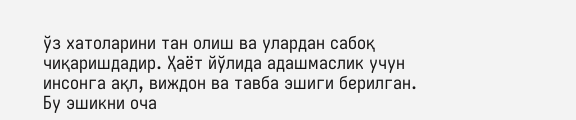ўз хатоларини тан олиш ва улардан сабоқ чиқаришдадир. Ҳаёт йўлида адашмаслик учун инсонга ақл, виждон ва тавба эшиги берилган. Бу эшикни оча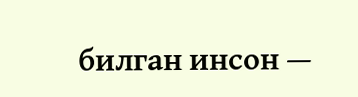билган инсон —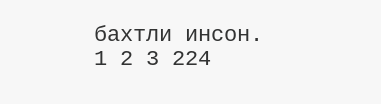бахтли инсон.
1 2 3 224